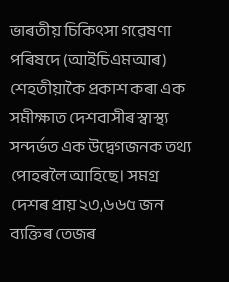ভাৰতীয় চিকিৎসা গৱেষণা পৰিষদে (আইচিএমআৰ) শেহতীয়াকৈ প্ৰকাশ কৰা এক সমীক্ষাত দেশবাসীৰ স্বাস্থ্য সন্দৰ্ভত এক উদ্বেগজনক তথ্য পোহৰলৈ আহিছে। সমগ্ৰ দেশৰ প্ৰায় ২৩,৬৬৫ জন ব্যক্তিৰ তেজৰ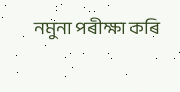নমুনা পৰীক্ষা কৰি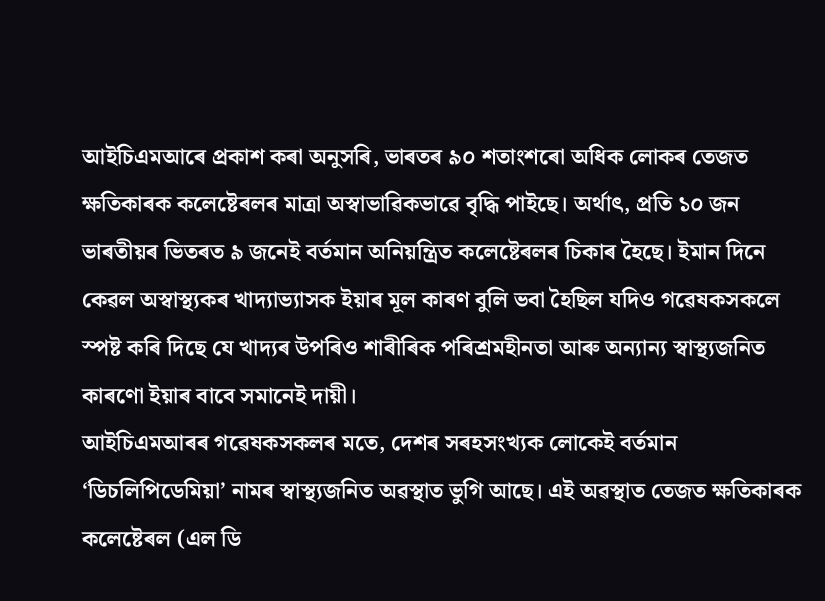আইচিএমআৰে প্ৰকাশ কৰা অনুসৰি, ভাৰতৰ ৯০ শতাংশৰো অধিক লোকৰ তেজত ক্ষতিকাৰক কলেষ্টেৰলৰ মাত্ৰা অস্বাভাৱিকভাৱে বৃদ্ধি পাইছে। অৰ্থাৎ, প্ৰতি ১০ জন ভাৰতীয়ৰ ভিতৰত ৯ জনেই বৰ্তমান অনিয়ন্ত্ৰিত কলেষ্টেৰলৰ চিকাৰ হৈছে। ইমান দিনে কেৱল অস্বাস্থ্যকৰ খাদ্যাভ্যাসক ইয়াৰ মূল কাৰণ বুলি ভবা হৈছিল যদিও গৱেষকসকলে স্পষ্ট কৰি দিছে যে খাদ্যৰ উপৰিও শাৰীৰিক পৰিশ্ৰমহীনতা আৰু অন্যান্য স্বাস্থ্যজনিত কাৰণো ইয়াৰ বাবে সমানেই দায়ী।
আইচিএমআৰৰ গৱেষকসকলৰ মতে, দেশৰ সৰহসংখ্যক লোকেই বৰ্তমান ‘ডিচলিপিডেমিয়া’ নামৰ স্বাস্থ্যজনিত অৱস্থাত ভুগি আছে। এই অৱস্থাত তেজত ক্ষতিকাৰক কলেষ্টেৰল (এল ডি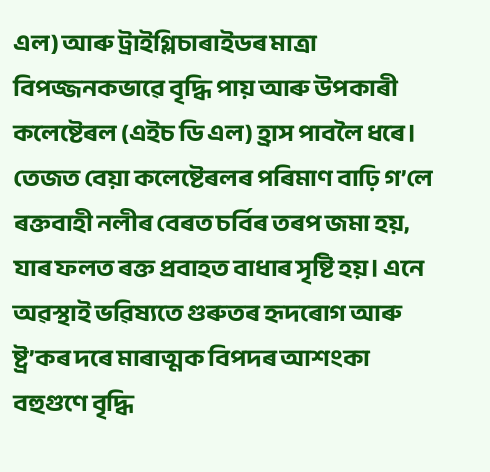এল) আৰু ট্ৰাইগ্লিচাৰাইডৰ মাত্ৰা বিপজ্জনকভাৱে বৃদ্ধি পায় আৰু উপকাৰী কলেষ্টেৰল (এইচ ডি এল) হ্ৰাস পাবলৈ ধৰে। তেজত বেয়া কলেষ্টেৰলৰ পৰিমাণ বাঢ়ি গ’লে ৰক্তবাহী নলীৰ বেৰত চৰ্বিৰ তৰপ জমা হয়, যাৰ ফলত ৰক্ত প্ৰবাহত বাধাৰ সৃষ্টি হয়। এনে অৱস্থাই ভৱিষ্যতে গুৰুতৰ হৃদৰোগ আৰু ষ্ট্ৰ’কৰ দৰে মাৰাত্মক বিপদৰ আশংকা বহুগুণে বৃদ্ধি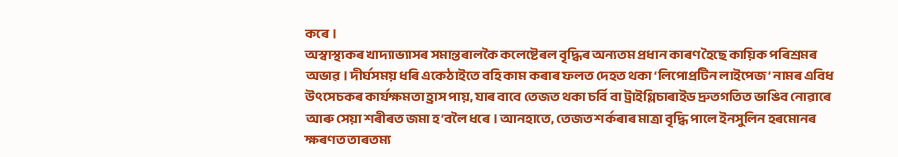কৰে।
অস্বাস্থ্যকৰ খাদ্যাভ্যাসৰ সমান্তৰালকৈ কলেষ্টেৰল বৃদ্ধিৰ অন্যতম প্ৰধান কাৰণ হৈছে কায়িক পৰিশ্ৰমৰ অভাৱ। দীৰ্ঘসময় ধৰি একেঠাইতে বহি কাম কৰাৰ ফলত দেহত থকা ‘লিপোপ্ৰটিন লাইপেজ’ নামৰ এবিধ উৎসেচকৰ কাৰ্যক্ষমতা হ্ৰাস পায়, যাৰ বাবে তেজত থকা চৰ্বি বা ট্ৰাইগ্লিচাৰাইড দ্ৰুতগতিত ভাঙিব নোৱাৰে আৰু সেয়া শৰীৰত জমা হ’বলৈ ধৰে। আনহাতে, তেজত শৰ্কৰাৰ মাত্ৰা বৃদ্ধি পালে ইনসুলিন হৰমোনৰ ক্ষৰণত তাৰতম্য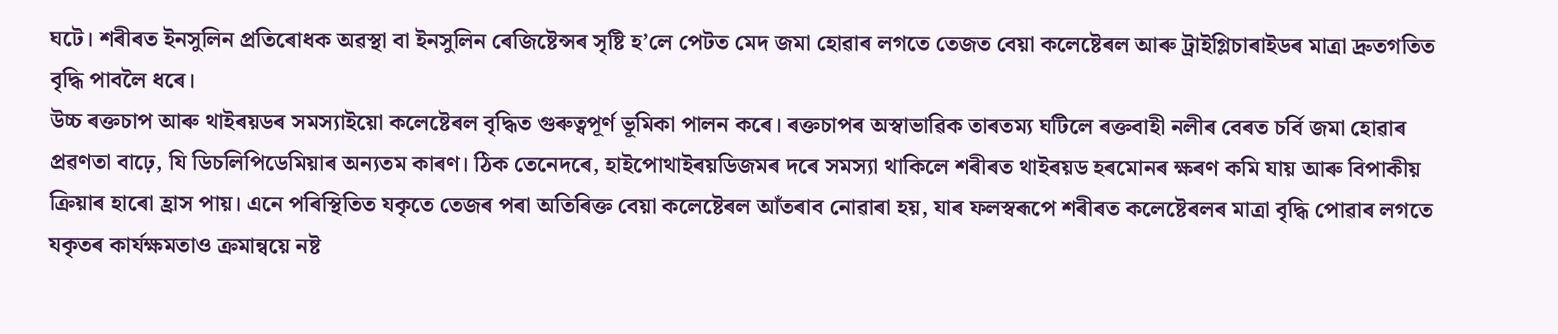ঘটে। শৰীৰত ইনসুলিন প্ৰতিৰোধক অৱস্থা বা ইনসুলিন ৰেজিষ্টেন্সৰ সৃষ্টি হ’লে পেটত মেদ জমা হোৱাৰ লগতে তেজত বেয়া কলেষ্টেৰল আৰু ট্ৰাইগ্লিচাৰাইডৰ মাত্ৰা দ্ৰুতগতিত বৃদ্ধি পাবলৈ ধৰে।
উচ্চ ৰক্তচাপ আৰু থাইৰয়ডৰ সমস্যাইয়ো কলেষ্টেৰল বৃদ্ধিত গুৰুত্বপূৰ্ণ ভূমিকা পালন কৰে। ৰক্তচাপৰ অস্বাভাৱিক তাৰতম্য ঘটিলে ৰক্তবাহী নলীৰ বেৰত চৰ্বি জমা হোৱাৰ প্ৰৱণতা বাঢ়ে, যি ডিচলিপিডেমিয়াৰ অন্যতম কাৰণ। ঠিক তেনেদৰে, হাইপোথাইৰয়ডিজমৰ দৰে সমস্যা থাকিলে শৰীৰত থাইৰয়ড হৰমোনৰ ক্ষৰণ কমি যায় আৰু বিপাকীয় ক্ৰিয়াৰ হাৰো হ্ৰাস পায়। এনে পৰিস্থিতিত যকৃতে তেজৰ পৰা অতিৰিক্ত বেয়া কলেষ্টেৰল আঁতৰাব নোৱাৰা হয়, যাৰ ফলস্বৰূপে শৰীৰত কলেষ্টেৰলৰ মাত্ৰা বৃদ্ধি পোৱাৰ লগতে যকৃতৰ কাৰ্যক্ষমতাও ক্ৰমান্বয়ে নষ্ট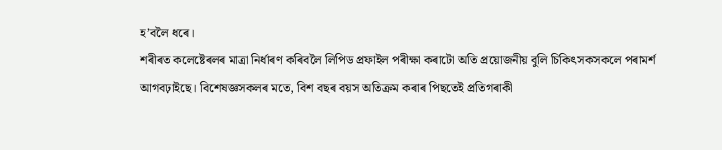হ’বলৈ ধৰে।
শৰীৰত কলেষ্টেৰলৰ মাত্ৰা নিৰ্ধাৰণ কৰিবলৈ লিপিড প্ৰফাইল পৰীক্ষা কৰাটো অতি প্ৰয়োজনীয় বুলি চিকিৎসকসকলে পৰামৰ্শ আগবঢ়াইছে। বিশেষজ্ঞসকলৰ মতে, বিশ বছৰ বয়স অতিক্ৰম কৰাৰ পিছতেই প্ৰতিগৰাকী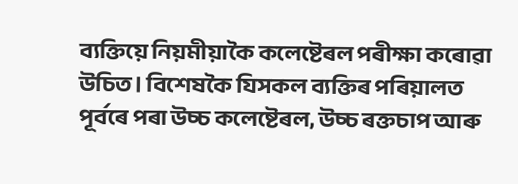ব্যক্তিয়ে নিয়মীয়াকৈ কলেষ্টেৰল পৰীক্ষা কৰোৱা উচিত। বিশেষকৈ যিসকল ব্যক্তিৰ পৰিয়ালত পূৰ্বৰে পৰা উচ্চ কলেষ্টেৰল, উচ্চ ৰক্তচাপ আৰু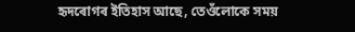হৃদৰোগৰ ইতিহাস আছে, তেওঁলোকে সময়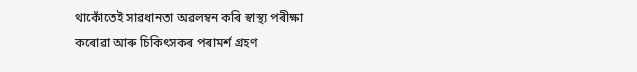থাকোঁতেই সাৱধানতা অৱলম্বন কৰি স্বাস্থ্য পৰীক্ষা কৰোৱা আৰু চিকিৎসকৰ পৰামৰ্শ গ্ৰহণ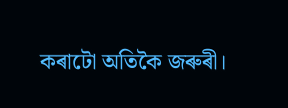কৰাটো অতিকৈ জৰুৰী।